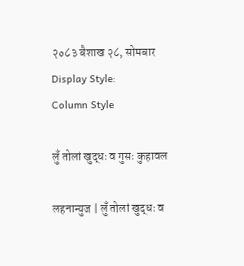२०८३ बैशाख २८, सोमबार
Display Style:
Column Style

लुँ तोलां खुद्धः व गुसः कुहावल

लहनान्युज | लुँ तोलां खुद्धः व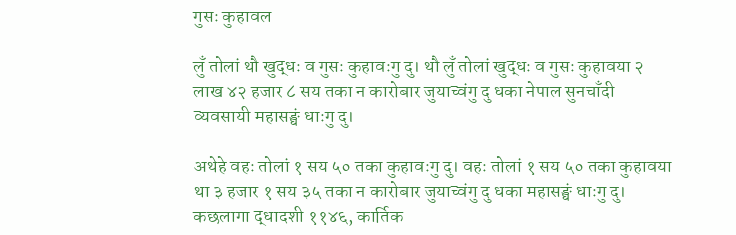गुसः कुहावल

लुँ तोलां थौ खुद्धः व गुसः कुहावःगु दु। थौ लुँ तोलां खुद्धः व गुसः कुहावया २ लाख ४२ हजार ८ सय तका न कारोबार जुयाच्वंगु दु धका नेपाल सुनचाँदी व्यवसायी महासङ्घं धाःगु दु।

अथेहे वहः तोलां १ सय ५० तका कुहावःगु दु। वहः तोलां १ सय ५० तका कुहावया था ३ हजार १ सय ३५ तका न कारोबार जुयाच्वंगु दु धका महासङ्घं धाःगु दु। कछलागा द्धादशी ११४६, कार्तिक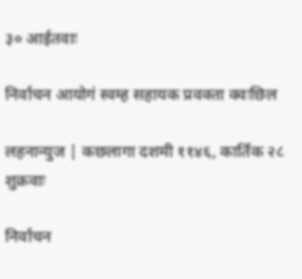३० आईतवाः

निर्वाचन आयोगं स्वम्ह सहायक प्रवक्ता क्वःछिल

लहनान्युज | कछलागा दशमी ११४६, कार्तिक २८ शुक्रवाः

निर्वाचन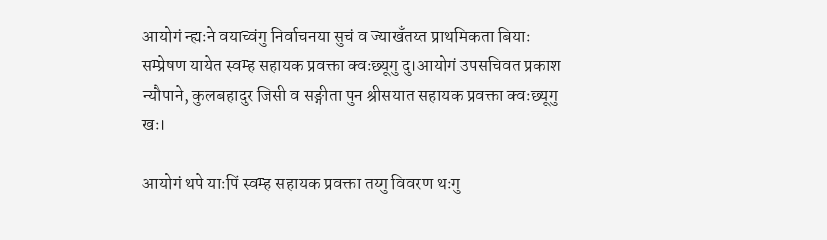आयोगं न्ह्यःने वयाच्वंगु निर्वाचनया सुचं व ज्याखँतय्त प्राथमिकता बियाः सम्प्रेषण यायेत स्वम्ह सहायक प्रवक्ता क्वःछ्यूगु दु।आयोगं उपसचिवत प्रकाश न्यौपाने, कुलबहादुर जिसी व सङ्गीता पुन श्रीसयात सहायक प्रवक्ता क्वःछ्यूगु खः।

आयोगं थपे याःपिं स्वम्ह सहायक प्रवक्ता तय्गु विवरण थःगु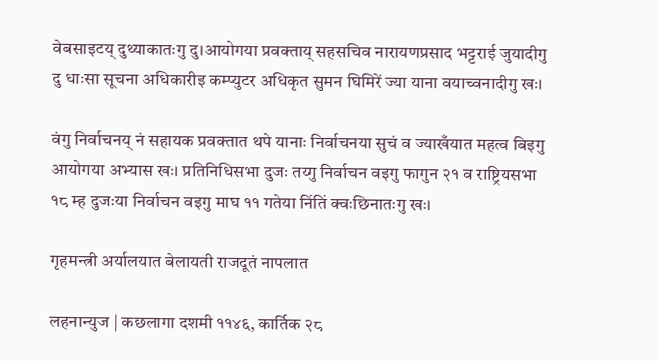वेबसाइटय् दुथ्याकातःगु दु।आयोगया प्रवक्ताय् सहसचिव नारायणप्रसाद भट्टराई जुयादीगु दु धाःसा सूचना अधिकारीइ कम्प्युटर अधिकृत सुमन घिमिरें ज्या याना वयाच्वनादीगु खः।

वंगु निर्वाचनय् नं सहायक प्रवक्तात थपे यानाः निर्वाचनया सुचं व ज्याखँयात महत्व बिइगु आयोगया अभ्यास खः। प्रतिनिधिसभा दुजः तय्गु निर्वाचन वइगु फागुन २१ व राष्ट्रियसभा १८ म्ह दुजःया निर्वाचन वइगु माघ ११ गतेया निंतिं क्वःछिनातःगु खः।

गृहमन्त्री अर्यालयात बेलायती राजदूतं नापलात

लहनान्युज | कछलागा दशमी ११४६, कार्तिक २८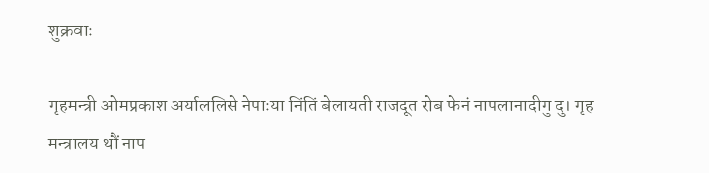शुक्रवाः

गृहमन्त्री ओमप्रकाश अर्याललिसे नेपाःया निंतिं बेलायती राजदूत रोब फेनं नापलानादीगु दु। गृह मन्त्रालय थौं नाप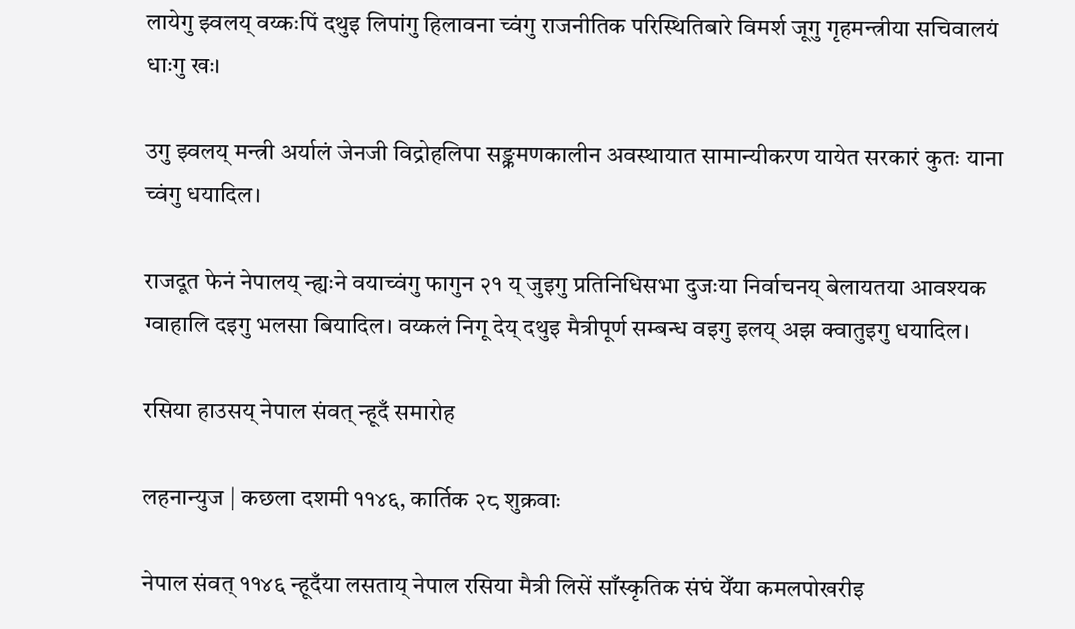लायेगु झ्वलय् वय्कःपिं दथुइ लिपांगु हिलावना च्वंगु राजनीतिक परिस्थितिबारे विमर्श जूगु गृहमन्त्रीया सचिवालयं धाःगु खः।

उगु झ्वलय् मन्त्री अर्यालं जेनजी विद्रोहलिपा सङ्क्रमणकालीन अवस्थायात सामान्यीकरण यायेत सरकारं कुतः याना च्वंगु धयादिल।

राजदूत फेनं नेपालय् न्ह्यःने वयाच्वंगु फागुन २१ य् जुइगु प्रतिनिधिसभा दुजःया निर्वाचनय् बेलायतया आवश्यक ग्वाहालि दइगु भलसा बियादिल। वय्कलं निगू देय् दथुइ मैत्रीपूर्ण सम्बन्ध वइगु इलय् अझ क्वातुइगु धयादिल।

रसिया हाउसय् नेपाल संवत् न्हूदँ समारोह

लहनान्युज | कछला दशमी ११४६, कार्तिक २८ शुक्रवाः

नेपाल संवत् ११४६ न्हूदँया लसताय् नेपाल रसिया मैत्री लिसें साँस्कृतिक संघं येँया कमलपोखरीइ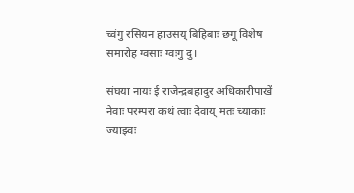च्वंगु रसियन हाउसय् बिहिबाः छगू विशेष समारोह ग्वसाः ग्वःगु दु।

संघया नायः ई राजेन्द्रबहादुर अधिकारीपाखें नेवाः परम्परा कथं त्वाः देवाय् मतः च्याकाः ज्याझ्वः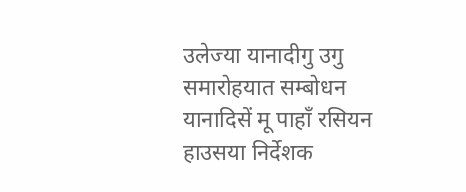उलेज्या यानादीगु उगु समारोहयात सम्बोधन यानादिसें मू पाहाँ रसियन हाउसया निर्देशक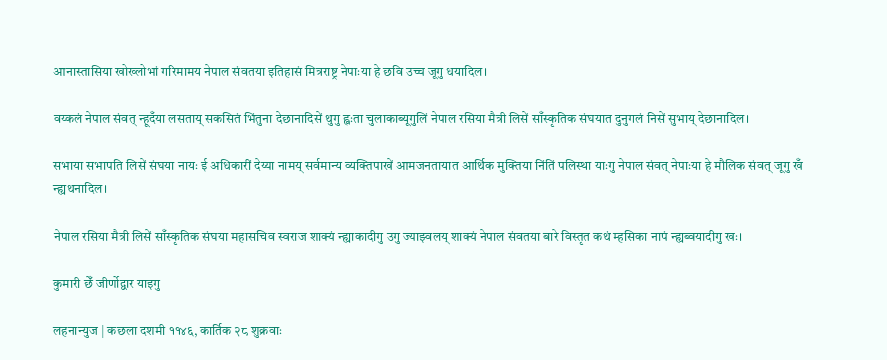आनास्तासिया खोख्लोभां गरिमामय नेपाल संवतया इतिहासं मित्रराष्ट्र नेपाःया हे छवि उच्च जूगु धयादिल।

वय्कलं नेपाल संवत् न्हूदँया लसताय् सकसितं भिंतुना देछानादिसें थुगु ह्वःता चुलाकाब्यूगुलिं नेपाल रसिया मैत्री लिसें साँस्कृतिक संघयात दुनुगलं निसें सुभाय् देछानादिल।

सभाया सभापति लिसें संघया नायः ई अधिकारीं देय्या नामय् सर्वमान्य व्यक्तिपाखें आमजनतायात आर्थिक मुक्तिया निंतिं पलिस्था याःगु नेपाल संवत् नेपाःया हे मौलिक संवत् जूगु खँ न्ह्यथनादिल।

नेपाल रसिया मैत्री लिसें साँस्कृतिक संघया महासचिव स्वराज शाक्यं न्ह्याकादीगु उगु ज्याझ्वलय् शाक्यं नेपाल संवतया बारे विस्तृत कथं म्हसिका नापं न्ह्यब्वयादीगु खः।

कुमारी छेँ जीर्णोद्वार याइगु

लहनान्युज | कछला दशमी ११४६, कार्तिक २८ शुक्रवाः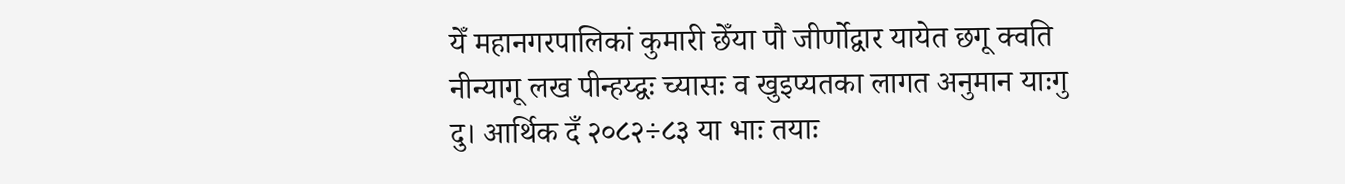येँ महानगरपालिकां कुमारी छेँया पौ जीर्णोद्वार यायेत छगू क्वति नीन्यागू लख पीन्हय्द्वः च्यासः व खुइप्यतका लागत अनुमान याःगु दु। आर्थिक दँ २०८२÷८३ या भाः तयाः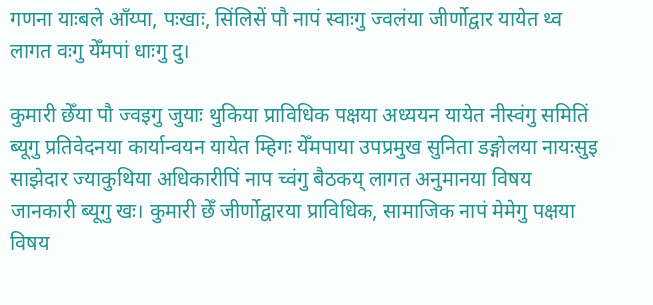गणना याःबले आँय्पा, पःखाः, सिंलिसें पौ नापं स्वाःगु ज्वलंया जीर्णोद्वार यायेत थ्व लागत वःगु येँमपां धाःगु दु।

कुमारी छेँया पौ ज्वइगु जुयाः थुकिया प्राविधिक पक्षया अध्ययन यायेत नीस्वंगु समितिं ब्यूगु प्रतिवेदनया कार्यान्वयन यायेत म्हिगः येँमपाया उपप्रमुख सुनिता डङ्गोलया नायःसुइ साझेदार ज्याकुथिया अधिकारीपिं नाप च्वंगु बैठकय् लागत अनुमानया विषय जानकारी ब्यूगु खः। कुमारी छेँ जीर्णोद्वारया प्राविधिक, सामाजिक नापं मेमेगु पक्षया विषय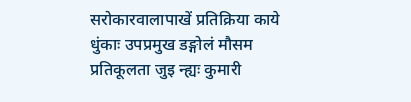सरोकारवालापाखें प्रतिक्रिया काये धुंकाः उपप्रमुख डङ्गोलं मौसम प्रतिकूलता जुइ न्ह्यः कुमारी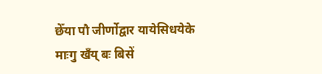छेँया पौ जीर्णोद्वार यायेसिधयेके माःगु खँय् बः बिसें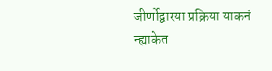जीर्णोद्वारया प्रक्रिया याकनं न्ह्याकेत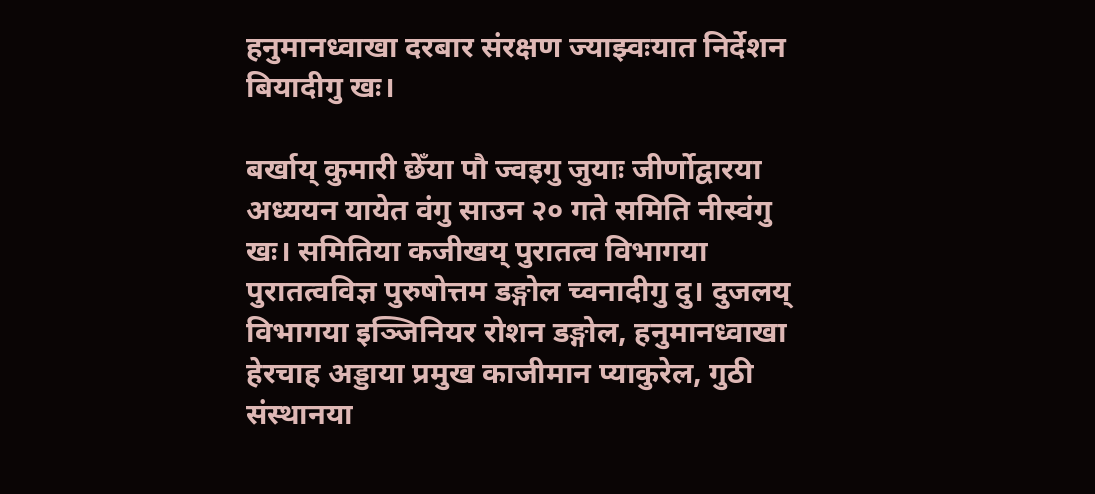हनुमानध्वाखा दरबार संरक्षण ज्याझ्वःयात निर्देशन बियादीगु खः।

बर्खाय् कुमारी छेँया पौ ज्वइगु जुयाः जीर्णोद्वारया अध्ययन यायेत वंगु साउन २० गते समिति नीस्वंगु खः। समितिया कजीखय् पुरातत्व विभागया पुरातत्वविज्ञ पुरुषोत्तम डङ्गोल च्वनादीगु दु। दुजलय् विभागया इञ्जिनियर रोशन डङ्गोल, हनुमानध्वाखा हेरचाह अड्डाया प्रमुख काजीमान प्याकुरेल, गुठी संस्थानया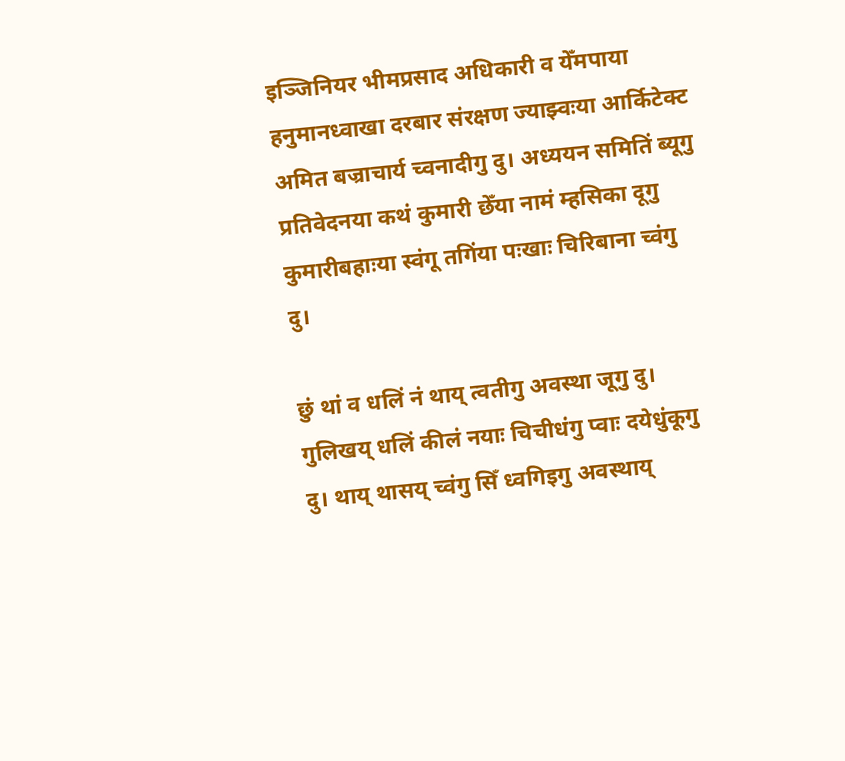इञ्जिनियर भीमप्रसाद अधिकारी व येँमपाया हनुमानध्वाखा दरबार संरक्षण ज्याझ्वःया आर्किटेक्ट अमित बज्राचार्य च्वनादीगु दु। अध्ययन समितिं ब्यूगु प्रतिवेदनया कथं कुमारी छेँया नामं म्हसिका दूगु कुमारीबहाःया स्वंगू तगिंया पःखाः चिरिबाना च्वंगु दु।

छुं थां व धलिं नं थाय् त्वतीगु अवस्था जूगु दु। गुलिखय् धलिं कीलं नयाः चिचीधंगु प्वाः दयेधुंकूगु दु। थाय् थासय् च्वंगु सिँ ध्वगिइगु अवस्थाय्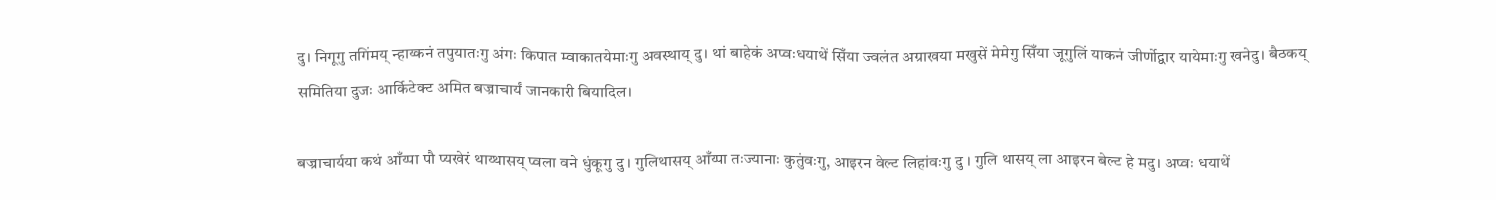दु। निगूगु तगिंमय् न्हाय्कनं तपुयातःगु अंगः किपात म्वाकातयेमाःगु अवस्थाय् दु। थां बाहेकं अप्वःधयाथें सिँया ज्वलंत अग्राखया मखुसें मेमेगु सिँया जूगुलिं याकनं जीर्णोद्वार यायेमाःगु खनेदु। बैठकय् समितिया दुजः आर्किटेक्ट अमित बज्राचार्यं जानकारी बियादिल।

बज्राचार्यया कथं आँय्पा पौ प्यखेरं थाय्थासय् प्वला वने धुंकूगु दु । गुलिथासय् आँय्पा तःज्यानाः कुतुंवःगु, आइरन वेल्ट लिहांवःगु दु । गुलि थासय् ला आइरन बेल्ट हे मदु। अप्वः धयाथें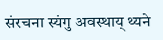संरचना स्यंगु अवस्थाय् थ्यने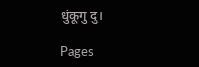धुंकूगु दु।

Pages